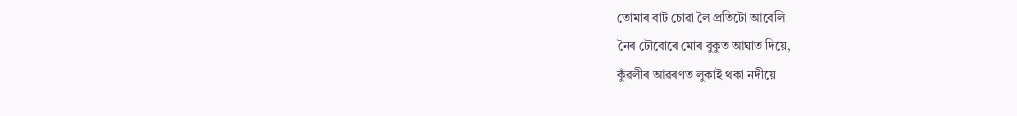তোমাৰ বাট চোৱা লৈ প্ৰতিটো আবেলি
নৈৰ ঢৌবোৰে মোৰ বুকুত আঘাত দিয়ে,
কুঁৱলীৰ আৱৰণত লুকাই থকা নদীয়ে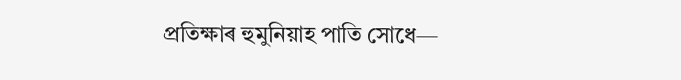প্ৰতিক্ষাৰ হুমুনিয়াহ পাতি সোধে—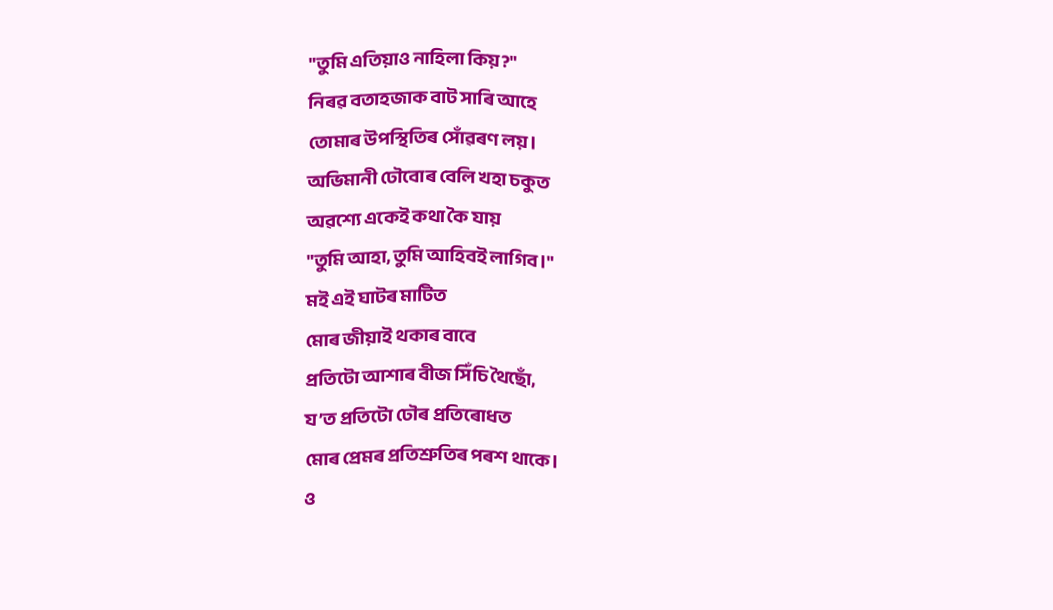"তুমি এতিয়াও নাহিলা কিয়?"
নিৰৱ বতাহজাক বাট সাৰি আহে
তোমাৰ উপস্থিতিৰ সোঁৱৰণ লয়।
অভিমানী ঢৌবোৰ বেলি খহা চকুত
অৱশ্যে একেই কথা কৈ যায়
"তুমি আহা, তুমি আহিবই লাগিব।"
মই এই ঘাটৰ মাটিত
মোৰ জীয়াই থকাৰ বাবে
প্ৰতিটো আশাৰ বীজ সিঁচি থৈছোঁ,
য’ত প্ৰতিটো ঢৌৰ প্ৰতিৰোধত
মোৰ প্ৰেমৰ প্ৰতিশ্ৰুতিৰ পৰশ থাকে।
ও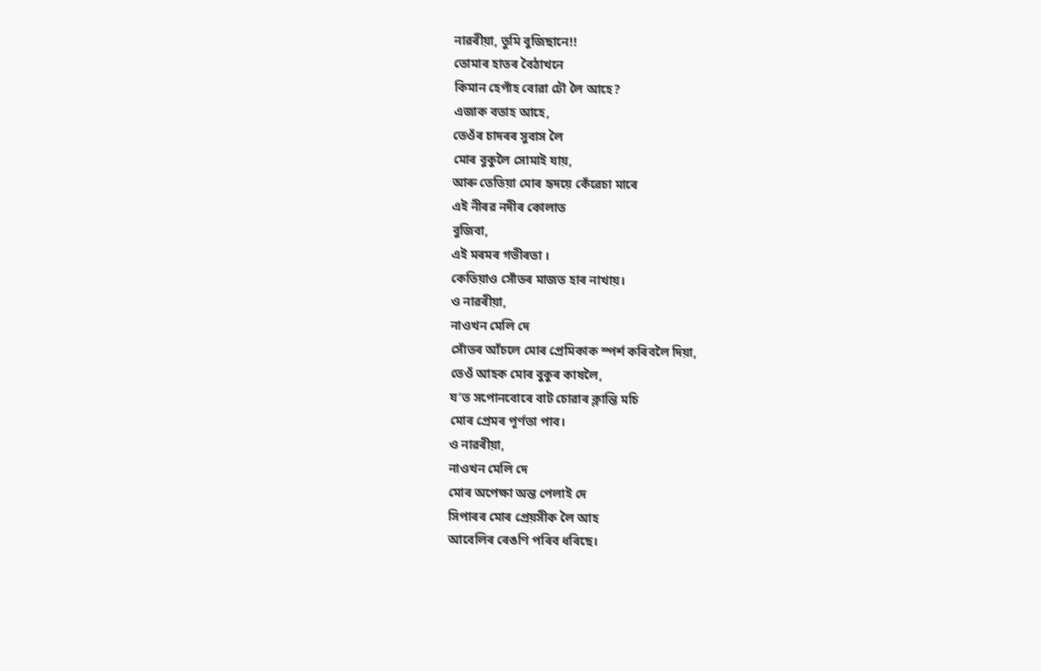নাৱৰীয়া, তুমি বুজিছানে!!
তোমাৰ হাতৰ বৈঠাখনে
কিমান হেপাঁহ বোৱা ঢৌ লৈ আহে?
এজাক বতাহ আহে,
তেওঁৰ চাদৰৰ সুবাস লৈ
মোৰ বুকুলৈ সোমাই যায়,
আৰু তেতিয়া মোৰ হৃদয়ে কেঁৱেচা মাৰে
এই নীৰৱ নদীৰ কোলাত
বুজিবা,
এই মৰমৰ গভীৰতা ।
কেতিয়াও সোঁতৰ মাজত হাৰ নাখায়।
ও নাৱৰীয়া,
নাওখন মেলি দে
সোঁতৰ আঁচলে মোৰ প্ৰেমিকাক স্পৰ্শ কৰিবলৈ দিয়া,
তেওঁ আহক মোৰ বুকুৰ কাষলৈ,
য’ত সপোনবোৰে বাট চোৱাৰ ক্লান্তি মচি
মোৰ প্ৰেমৰ পূৰ্ণতা পাব।
ও নাৱৰীয়া,
নাওখন মেলি দে
মোৰ অপেক্ষা অন্ত পেলাই দে
সিপাৰৰ মোৰ প্ৰেয়সীক লৈ আহ
আবেলিৰ ৰেঙণি পৰিব ধৰিছে।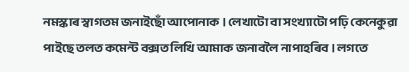নমস্কাৰ স্বাগতম জনাইছোঁ আপোনাক । লেখাটো বা সংখ্যাটো পঢ়ি কেনেকুৱা পাইছে তলত কমেন্ট বক্সত লিখি আমাক জনাবলৈ নাপাহৰিব । লগতে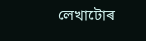লেখাটোৰ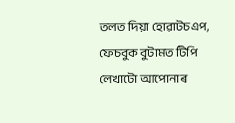তলত দিয়া হোৱাটচএপ, ফেচবুক বুটামত টিপি লেখাটো আপোনাৰ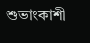শুভাংকাশী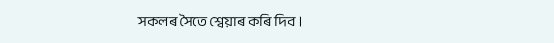সকলৰ সৈতে শ্বেয়াৰ কৰি দিব ।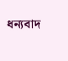ধন্যবাদ